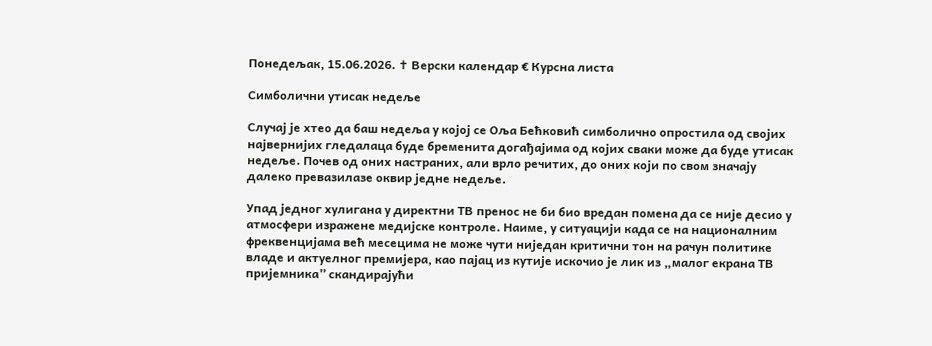Понедељак, 15.06.2026. ✝ Верски календар € Курсна листа

Симболични утисак недеље

Случај је хтео да баш недеља у којој се Оља Бећковић симболично опростила од својих највернијих гледалаца буде бременита догађајима од којих сваки може да буде утисак недеље. Почев од оних настраних, али врло речитих, до оних који по свом значају далеко превазилазе оквир једне недеље.

Упад једног хулигана у директни ТВ пренос не би био вредан помена да се није десио у атмосфери изражене медијске контроле. Наиме, у ситуацији када се на националним фреквенцијама већ месецима не може чути ниједан критични тон на рачун политике владе и актуелног премијера, као пајац из кутије искочио је лик из „малог екрана ТВ пријемника” скандирајући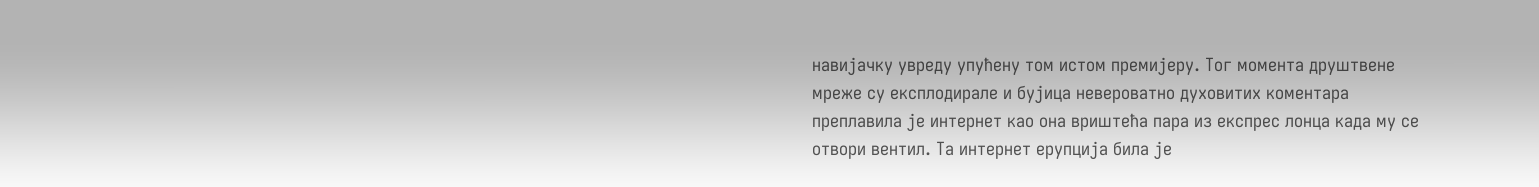навијачку увреду упућену том истом премијеру. Тог момента друштвене мреже су експлодирале и бујица невероватно духовитих коментара преплавила је интернет као она вриштећа пара из експрес лонца када му се отвори вентил. Та интернет ерупција била је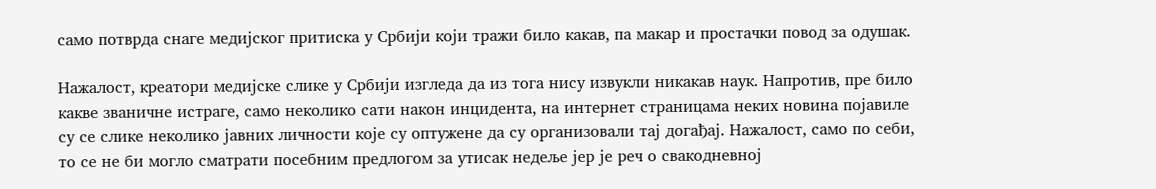само потврда снаге медијског притиска у Србији који тражи било какав, па макар и простачки повод за одушак.

Нажалост, креатори медијске слике у Србији изгледа да из тога нису извукли никакав наук. Напротив, пре било какве званичне истраге, само неколико сати након инцидента, на интернет страницама неких новина појавиле су се слике неколико јавних личности које су оптужене да су организовали тај догађај. Нажалост, само по себи, то се не би могло сматрати посебним предлогом за утисак недеље јер је реч о свакодневној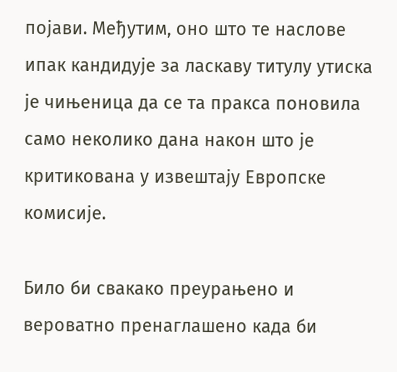појави. Међутим, оно што те наслове ипак кандидује за ласкаву титулу утиска је чињеница да се та пракса поновила само неколико дана након што је критикована у извештају Европске комисије.

Било би свакако преурањено и вероватно пренаглашено када би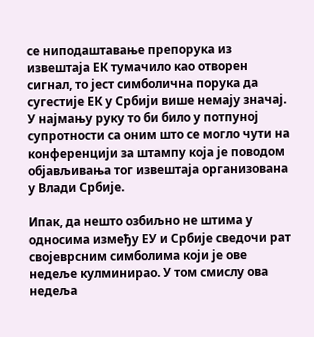се ниподаштавање препорука из извештаја ЕК тумачило као отворен сигнал, то јест симболична порука да сугестије ЕК у Србији више немају значај. У најмању руку то би било у потпуној супротности са оним што се могло чути на конференцији за штампу која је поводом објављивања тог извештаја организована у Влади Србије.

Ипак, да нешто озбиљно не штима у односима између ЕУ и Србије сведочи рат својеврсним симболима који је ове недеље кулминирао. У том смислу ова недеља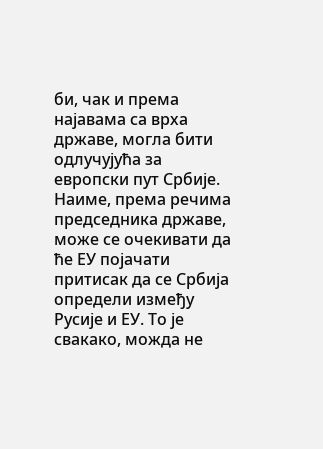би, чак и према најавама са врха државе, могла бити одлучујућа за европски пут Србије. Наиме, према речима председника државе, може се очекивати да ће ЕУ појачати притисак да се Србија определи између Русије и ЕУ. То је свакако, можда не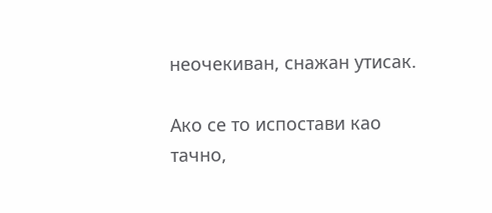неочекиван, снажан утисак.

Ако се то испостави као тачно,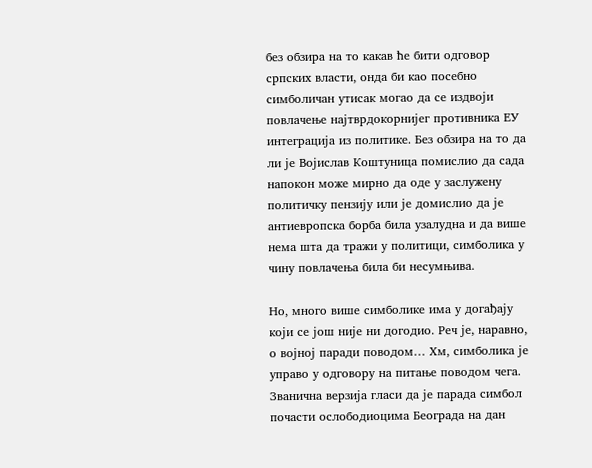без обзира на то какав ће бити одговор српских власти, онда би као посебно симболичан утисак могао да се издвоји повлачење најтврдокорнијег противника ЕУ интеграција из политике. Без обзира на то да ли је Војислав Коштуница помислио да сада напокон може мирно да оде у заслужену политичку пензију или је домислио да је антиевропска борба била узалудна и да више нема шта да тражи у политици, симболика у чину повлачења била би несумњива.

Но, много више симболике има у догађају који се још није ни догодио. Реч је, наравно, о војној паради поводом… Хм, симболика је управо у одговору на питање поводом чега. Званична верзија гласи да је парада симбол почасти ослободиоцима Београда на дан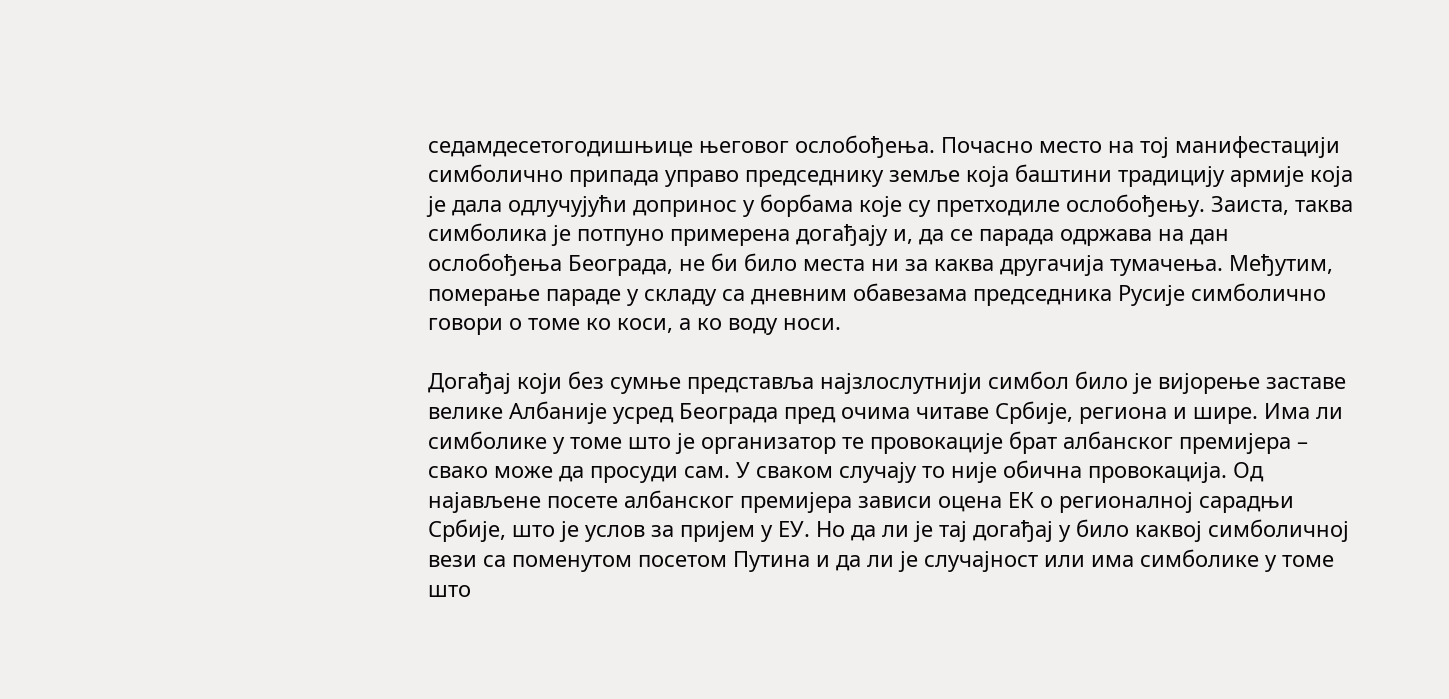седамдесетогодишњице његовог ослобођења. Почасно место на тој манифестацији симболично припада управо председнику земље која баштини традицију армије која је дала одлучујући допринос у борбама које су претходиле ослобођењу. Заиста, таква симболика је потпуно примерена догађају и, да се парада одржава на дан ослобођења Београда, не би било места ни за каква другачија тумачења. Међутим, померање параде у складу са дневним обавезама председника Русије симболично говори о томе ко коси, а ко воду носи.

Догађај који без сумње представља најзлослутнији симбол било је вијорење заставе велике Албаније усред Београда пред очима читаве Србије, региона и шире. Има ли симболике у томе што је организатор те провокације брат албанског премијера – свако може да просуди сам. У сваком случају то није обична провокација. Од најављене посете албанског премијера зависи оцена ЕК о регионалној сарадњи Србије, што је услов за пријем у ЕУ. Но да ли је тај догађај у било каквој симболичној вези са поменутом посетом Путина и да ли је случајност или има симболике у томе што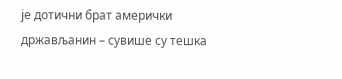је дотични брат амерички држављанин – сувише су тешка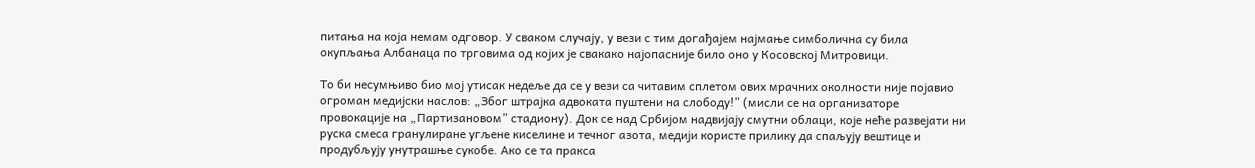питања на која немам одговор. У сваком случају, у вези с тим догађајем најмање симболична су била окупљања Албанаца по трговима од којих је свакако најопасније било оно у Косовској Митровици.

То би несумњиво био мој утисак недеље да се у вези са читавим сплетом ових мрачних околности није појавио огроман медијски наслов: „Због штрајка адвоката пуштени на слободу!” (мисли се на организаторе провокације на „Партизановом” стадиону). Док се над Србијом надвијају смутни облаци, које неће развејати ни руска смеса гранулиране угљене киселине и течног азота, медији користе прилику да спаљују вештице и продубљују унутрашње сукобе. Ако се та пракса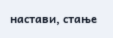настави, стање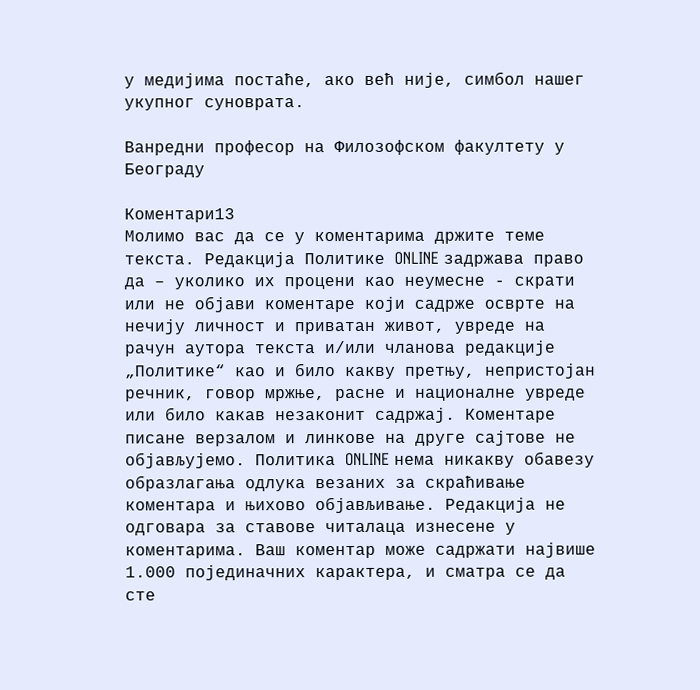у медијима постаће, ако већ није, симбол нашег укупног суноврата.

Ванредни професор на Филозофском факултету у Београду

Коментари13
Молимо вас да се у коментарима држите теме текста. Редакција Политике ONLINE задржава право да – уколико их процени као неумесне - скрати или не објави коментаре који садрже осврте на нечију личност и приватан живот, увреде на рачун аутора текста и/или чланова редакције „Политике“ као и било какву претњу, непристојан речник, говор мржње, расне и националне увреде или било какав незаконит садржај. Коментаре писане верзалом и линкове на друге сајтове не објављујемо. Политика ONLINE нема никакву обавезу образлагања одлука везаних за скраћивање коментара и њихово објављивање. Редакција не одговара за ставове читалаца изнесене у коментарима. Ваш коментар може садржати највише 1.000 појединачних карактера, и сматра се да сте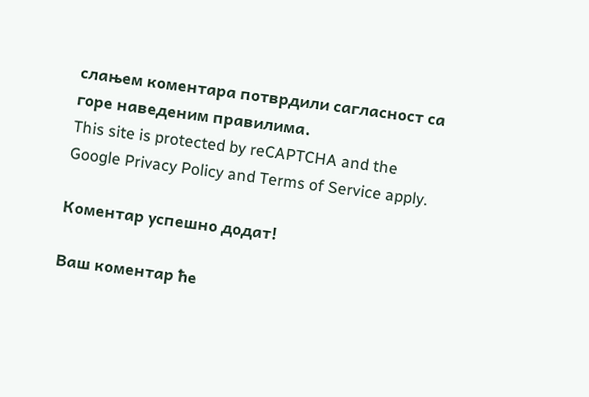слањем коментара потврдили сагласност са горе наведеним правилима.
This site is protected by reCAPTCHA and the Google Privacy Policy and Terms of Service apply.

Комeнтар успeшно додат!

Ваш комeнтар ћe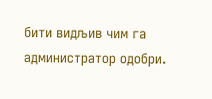бити видљив чим га администратор одобри.